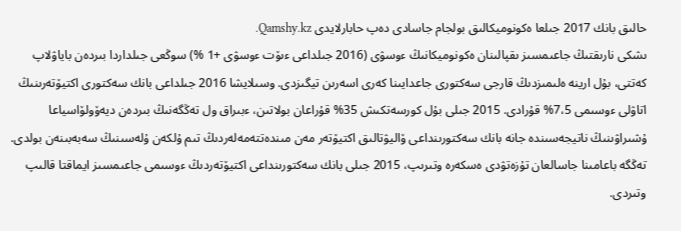حالىق بانك 2017 جىلعا ەكونوميكالىق بولجام جاسادى دەپ حابارلايدى Qamshy.kz.
ىشكى نارىقتىڭ جاعىمسىز ىقپالىنان ەكونوميكانىڭ ءوسۋى (2016 جىلداعى ءىۆت ءوسۋى +1 %) سوڭعى جىلداردا بىردەن باياۋلاپ كەتتى، بۇل ارينە ەلىمىزدىڭ قارجى سەكتورى جاعدايىنا كەرى اسەرىن تيگىزدى. وسىلايشا 2016 جىلداعى بانك سەكتورى اكتيۆتەرىنىڭ اتاۋلى ءوسىمى 7،5% قۇرادى. 2015 جىلى بۇل كورسەتكىش 35% قۇراعان بولاتىن، ءبىراق ول تەڭگەنىڭ بىردەن ديەۆولۆاسياعا ۇشىراۋىنىڭ ناتيجەسىندە جانە بانك سەكتورىنداعى ۆاليۋتالىق اكتيۆتەر مەن مىندەتتەمەلەردىڭ تىم ۇلكەن ۇلەسىنىڭ سەبەبىنەن بولدى. تەڭگە باعامىنا جاسالعان تۇزەتۋدى ەسكەرە وتىرىپ، 2015 جىلى بانك سەكتورىنداعى اكتيۆتەردىڭ ءوسىمى جاعىمسىز ايماقتا قالىپ وتىردى.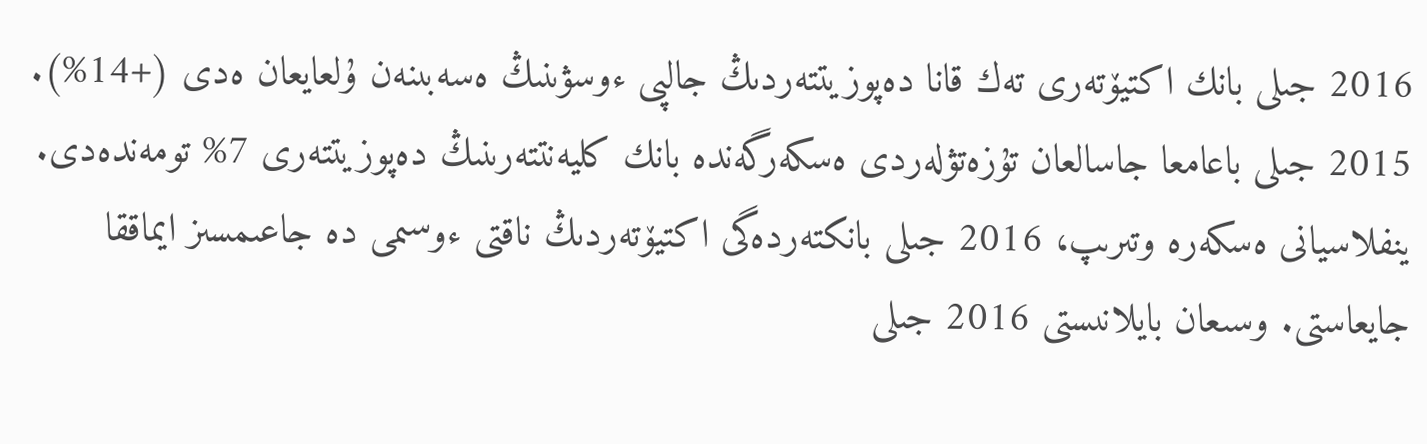2016 جىلى بانك اكتيۆتەرى تەك قانا دەپوزيتتەردىڭ جالپى ءوسۋىنىڭ ەسەبىنەن ۇلعايعان ەدى (+14%). 2015 جىلى باعامعا جاسالعان تۇزەتۋلەردى ەسكەرگەندە بانك كليەنتتەرىنىڭ دەپوزيتتەرى 7% تومەندەدى. ينفلاسيانى ەسكەرە وتىرىپ، 2016 جىلى بانكتەردەگى اكتيۆتەردىڭ ناقتى ءوسىمى دە جاعىمسىز ايماققا جايعاستى. وسىعان بايلانىستى 2016 جىلى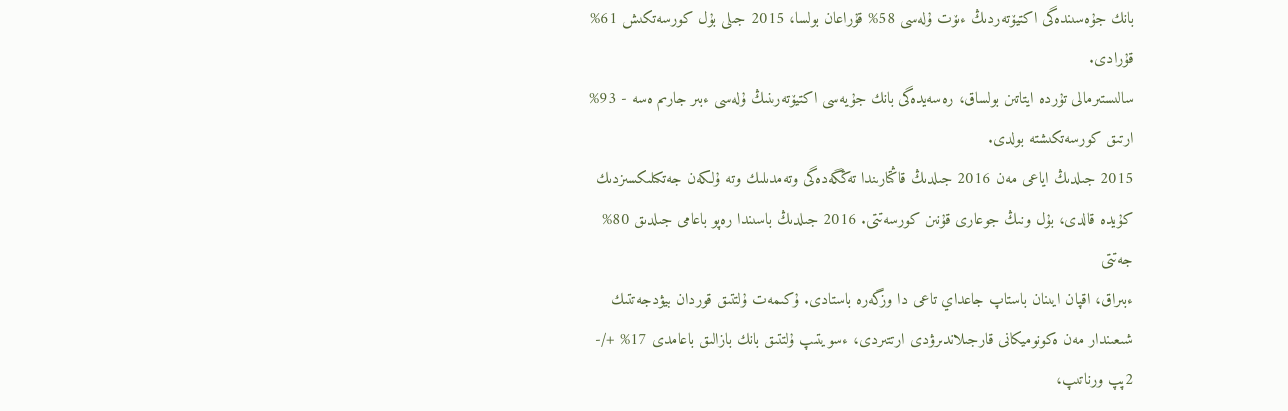بانك جۇەسىندەگى اكتيۆتەردىڭ ءىۆت ۇلەسى 58% قۇراعان بولسا، 2015 جىلى بۇل كورسەتكىش 61% قۇرادى.
سالىستىرمالى تۇردە ايتاتىن بولساق، رەسەيدەگى بانك جۇيەسى اكتيۆتەرىنىڭ ۇلەسى ءبىر جارىم ەسە - 93% ارتىق كورسەتكىشتە بولدى.
2015 جىلدىڭ اياعى مەن 2016 جىلدىڭ قاڭتارىندا تەڭگەدەگى وتەمدىلىك وتە ۇلكەن جەتكىلىكسىزدىك كۇيدە قالدى، بۇل ونىڭ جوعارى قۇنىن كورسەتتى. 2016 جىلدىڭ باسىندا رەپو باعامى جىلدىق 80% جەتتى
ءبىراق، اقپان ايىنان باستاپ جاعداي تاعى دا وزگەرە باستادى. ۇكىمەت ۇلتتىق قوردان بيۋدجەتتىك شىعىندار مەن ەكونوميكانى قارجىلاندىرۋدى ارتتىردى، ءسويتىپ ۇلتتىق بانك بازالىق باعامدى 17% +/- 2پپ ورناتىپ،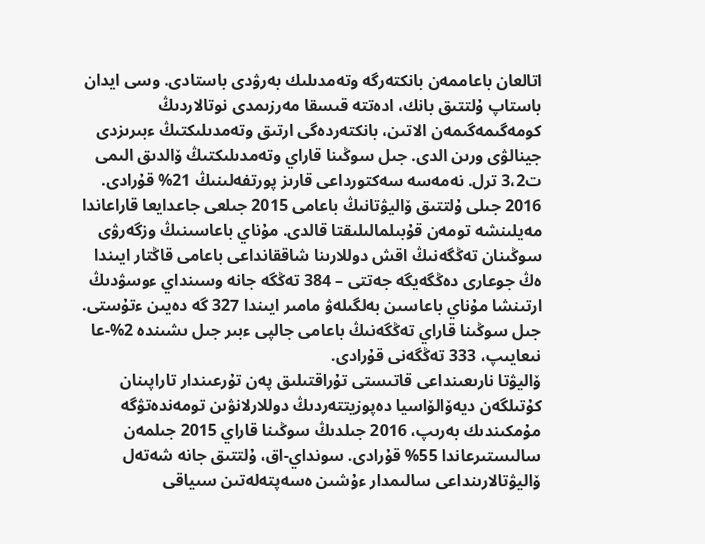اتالعان باعاممەن بانكتەرگە وتەمدىلىك بەرۋدى باستادى. وسى ايدان باستاپ ۇلتتىق بانك، ادەتتە قىسقا مەرزىمدى نوتالاردىڭ كومەگىمەگىمەن الاتىن، بانكتەردەگى ارتىق وتەمدىلىكتىڭ ءبىرىزدى جينالۋى ورىن الدى. جىل سوڭىنا قاراي وتەمدىلىكتىڭ ۆالدىق الىمى ت3،2 ترل. نەمەسە سەكتورداعى قارىز پورتفەلىنىڭ 21% قۇرادى.
2016 جىلى ۇلتتىق ۆاليۋتانىڭ باعامى 2015 جىلعى جاعدايعا قاراعاندا مەيلىنشە تومەن قۇبىلمالىلىقتا قالدى. مۇناي باعاسىنىڭ وزگەرۋى سوڭىنان تەڭگەنىڭ اقش دوللارىنا شاققانداعى باعامى قاڭتار ايىندا ەڭ جوعارى دەڭگەيگە جەتتى – 384 تەڭگە جانە وسىنداي ءوسۋدىڭ ارتىنشا مۇناي باعاسىن بەلگىلەۋ مامىر ايىندا 327 گە دەيىن ءتۇستى. جىل سوڭىنا قاراي تەڭگەنىڭ باعامى جالپى ءبىر جىل ىشىندە 2%-عا نىعايىپ، 333 تەڭگەنى قۇرادى.
ۆاليۋتا نارىعىنداعى قاتىستى تۇراقتىلىق پەن تۇرعىندار تاراپىنان كۇتىلگەن ديەۆالۆاسيا دەپوزيتتەردىڭ دوللارلانۋىن تومەندەتۋگە مۇمكىندىك بەرىپ، 2016 جىلدىڭ سوڭىنا قاراي 2015 جىلمەن سالىستىرعاندا 55% قۇرادى. سونداي-اق، ۇلتتىق جانە شەتەل ۆاليۋتالارىنداعى سالىمدار ءۇشىن ەسەپتەلەتىن سىياقى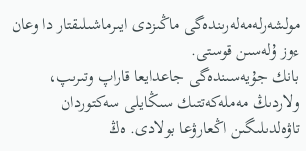مولشەرلەمەلەرىندەگى ماڭىزدى ايىرماشىلىقتار دا وعان ءوز ۇلەسىن قوستى.
بانك جۇيەسىندەگى جاعدايعا قاراپ وتىرىپ، ولاردىڭ مەملەكەتتىك سىڭايلى سەكتوردان تاۋەلدىلىگىن اڭعارۋعا بولادى. ەڭ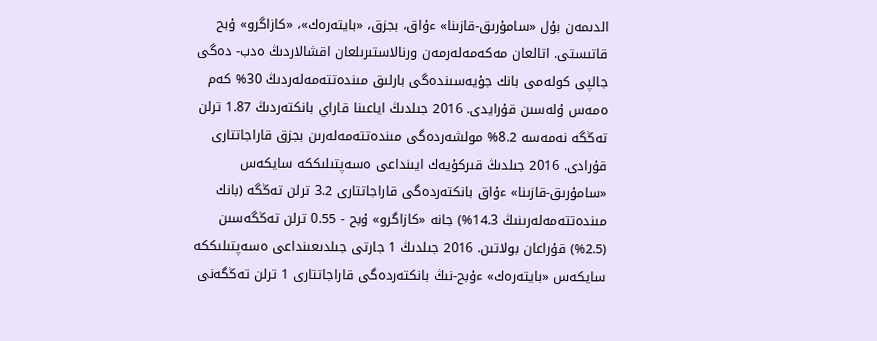الدىمەن بۇل «سامۇرىق-قازىنا» ءۇاق، بجزق، «بايتەرەك»، «كازاگرو» ۇبح قاتىستى. اتالعان مەكەمەلەرمەن ورنالاستىرىلعان اقشالاردىڭ ەدب- دەگى جالپى كولەمى بانك جۇيەسىندەگى بارلىق مىندەتتەمەلەردىڭ 30% كەم ەمەس ۇلەسىن قۇرايدى. 2016 جىلدىڭ اياعىنا قاراي بانكتەردىڭ 1.87 ترلن تەڭگە نەمەسە 8.2% مولشەردەگى مىندەتتەمەلەرىن بجزق قاراجاتتارى قۇرادى. 2016 جىلدىڭ قىركۇيەك ايىنداعى ەسەپتىلىككە سايكەس «سامۇرىق-قازىنا» ءۇاق بانكتەردەگى قاراجاتتارى 3.2 ترلن تەڭگە (بانك مىندەتتەمەلەرىنىڭ 14.3%) جانە «كازاگرو» ۇبح - 0.55 ترلن تەڭگەسىن (2.5%) قۇراعان بولاتىن. 2016 جىلدىڭ 1 جارتى جىلدىعىنداعى ەسەپتىلىككە سايكەس «بايتەرەك» ءۇبح-نىڭ بانكتەردەگى قاراجاتتارى 1 ترلن تەڭگەنى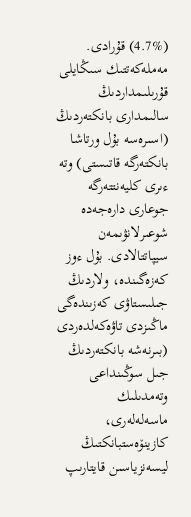(4.7%) قۇرادى.
مەملەكەتتىك سىڭايلى قۇرىلىمداردىڭ سالىمدارى بانكتەردىڭ (اسىرەسە بۇل ورتاشا بانكتەرگە قاتىستى) وتە ءىرى كليەنتتەرگە جوعارى دارەجەدە شوعىرلانۋىمەن سيپاتتالادى. بۇل ءوز كەزەگىندە، ولاردىڭ جىلىستاۋى كەزىندەگى ماڭىزدى تاۋەكەلدەردى (بىرنەشە بانكتەردىڭ جىل سوڭىنداعى وتەمدىلىك ماسەلەلەرى، كازينۆەستبانكتىڭ ليسەنزياسىن قايتارىپ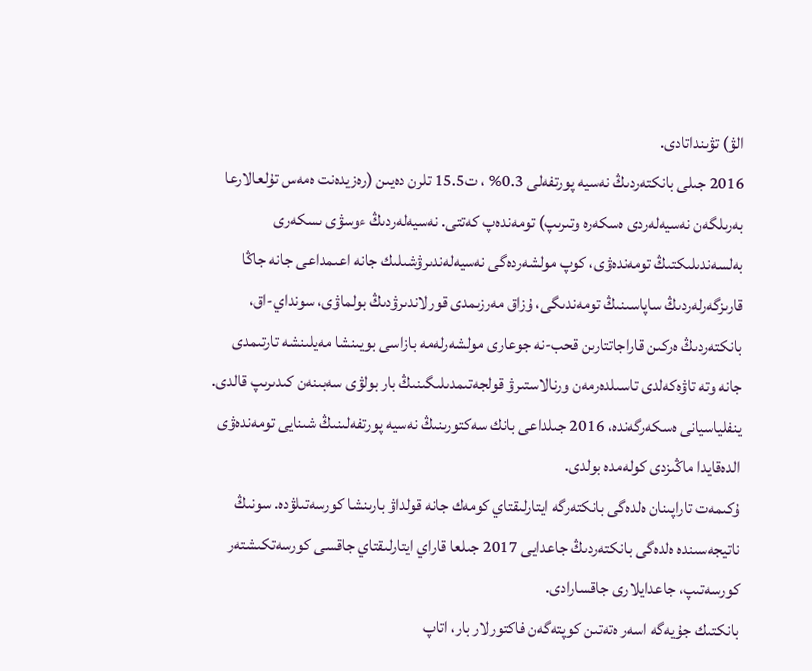الۋ) تۋىنداتادى.
2016 جىلى بانكتەردىڭ نەسيە پورتفەلى 0.3% ، ت15.5 تلرن دەيىن (رەزيدەنت ەمەس تۇلعالارعا بەرىلگەن نەسيەلەردى ەسكەرە وتىرىپ) تومەندەپ كەتتى. نەسيەلەردىڭ ءوسۋى ىسكەرى بەلسەندىلىكتىڭ تومەندەۋى، كوپ مولشەردەگى نەسيەلەندىرۋشىلىك جانە اعىمداعى جانە جاڭا قارىزگەرلەردىڭ ساپاسىنىڭ تومەندىگى، ۇزاق مەرزىمدى قورلاندىرۋدىڭ بولماۋى، سونداي-اق، بانكتەردىڭ ەركىن قاراجاتتارىن قحب-نە جوعارى مولشەرلەمە بازاسى بويىنشا مەيلىنشە تارتىمدى جانە وتە تاۋەكەلدى تاسىلدەرمەن ورنالاستىرۋ قولجەتىمدىلىگىنىڭ بار بولۋى سەبىنەن كىدىرىپ قالدى. ينفلياسيانى ەسكەرگەندە، 2016 جىلداعى بانك سەكتورىنىڭ نەسيە پورتفەلىنىڭ شىنايى تومەندەۋى الدەقايدا ماڭىزدى كولەمدە بولدى.
ۇكىمەت تاراپىنان ەلدەگى بانكتەرگە ايتارلىقتاي كومەك جانە قولداۋ بارىنشا كورسەتىلۋدە. سونىڭ ناتيجەسىندە ەلدەگى بانكتەردىڭ جاعدايى 2017 جىلعا قاراي ايتارلىقتاي جاقسى كورسەتكىشتەر كورسەتىپ، جاعدايلارى جاقسارادى.
بانكتىك جۇيەگە اسەر ەتەتىن كوپتەگەن فاكتورلار بار، اتاپ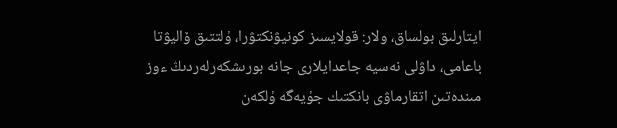ايتارلىق بولساق، ولار: قولايسىز كونيۋنكتۋرا، ۇلتتىق ۆاليۋتا باعامى، داۋلى نەسيە جاعدايلارى جانە بورىشكەرلەردىڭ ءوز مىندەتىن اتقارماۋى بانكتىك جۇيەگە ۇلكەن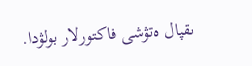ىقپال ەتۋشى فاكتورلار بولۋدا.